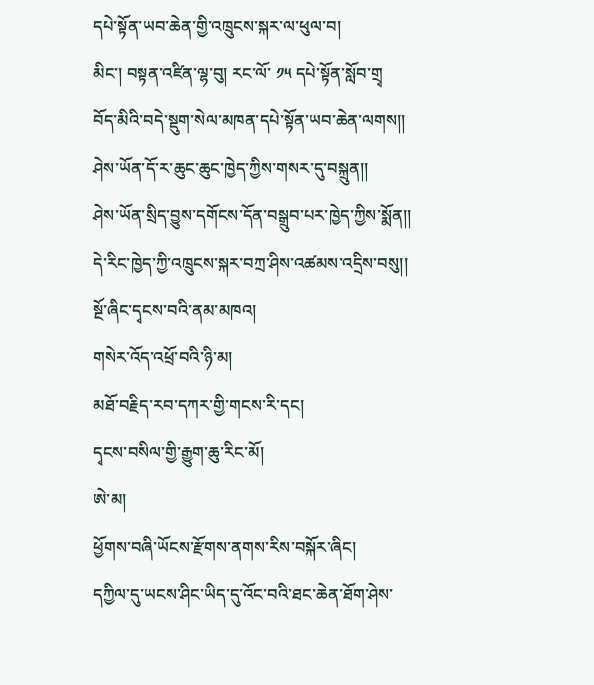དཔེ་སྟོན་ཡབ་ཆེན་གྱི་འཁྲུངས་སྐར་ལ་ཕུལ་བ།
མིང་། བསྟན་འཛིན་ལྷ་བུ། རང་ལོ་ ༡༥ དཔེ་སྟོན་སློབ་གྲྭ
བོད་མིའི་བདེ་སྡུག་སེལ་མཁན་དཔེ་སྟོན་ཡབ་ཆེན་ལགས།།
ཤེས་ཡོན་དོ་ར་ཆུང་ཆུང་ཁྱེད་ཀྱིས་གསར་དུ་བསྐྲུན།།
ཤེས་ཡོན་སྲིད་བྱུས་དགོངས་དོན་བསྒྲུབ་པར་ཁྱེད་ཀྱིས་སྨོན།།
དེ་རིང་ཁྱེད་ཀྱི་འཁྲུངས་སྐར་བཀྲ་ཤིས་འཚམས་འདྲིས་བསུ།།
སྔོ་ཞིང་དྭངས་བའི་ནམ་མཁའ།
གསེར་འོད་འཕྲོ་བའི་ཉི་མ།
མཐོ་བརྗིད་རབ་དཀར་གྱི་གངས་རི་དང།
དྭངས་བསིལ་གྱི་རྒྱུག་ཆུ་རིང་མོ།
ཨེ་མ།
ཕྱོགས་བཞི་ཡོངས་རྫོགས་ནགས་རིས་བསྐོར་ཞིང།
དཀྱིལ་དུ་ཡངས་ཤིང་ཡིད་དུ་འོང་བའི་ཐང་ཆེན་ཐོག་ཤེས་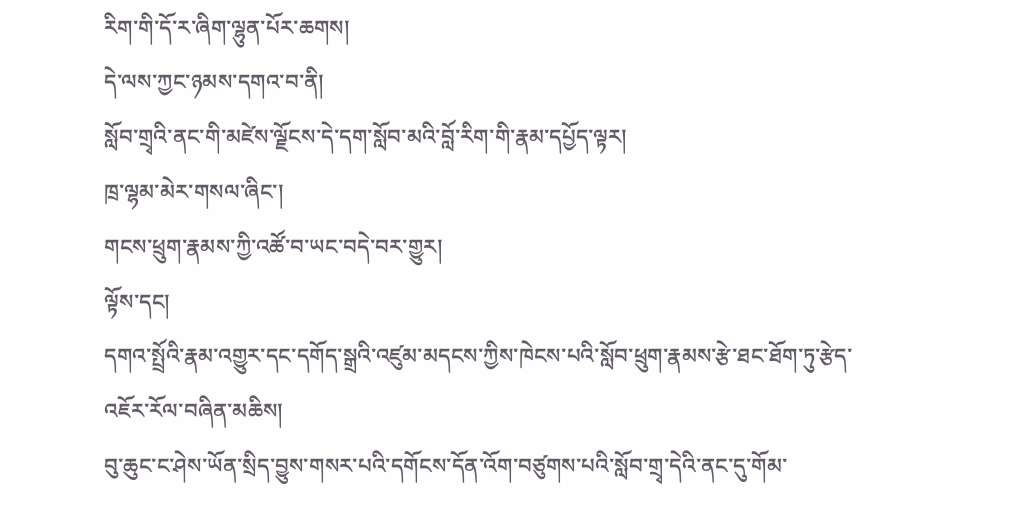རིག་གི་དོ་ར་ཞིག་ལྷུན་པོར་ཆགས།
དེ་ལས་ཀྱང་ཉམས་དགའ་བ་ནི།
སློབ་གྲྭའི་ནང་གི་མཛེས་ལྗོངས་དེ་དག་སློབ་མའི་བློ་རིག་གི་རྣམ་དཔྱོད་ལྟར།
ཁྲ་ལྷམ་མེར་གསལ་ཞིང་།
གངས་ཕྲུག་རྣམས་ཀྱི་འཚོ་བ་ཡང་བདེ་བར་གྱུར།
ལྟོས་དང།
དགའ་སྤྲོའི་རྣམ་འགྱུར་དང་དགོད་སྒྲའི་འཛུམ་མདངས་ཀྱིས་ཁེངས་པའི་སློབ་ཕྲུག་རྣམས་རྩེ་ཐང་ཐོག་ཏུ་རྩེད་འཇོར་རོལ་བཞིན་མཆིས།
བུ་ཆུང་ང་ཤེས་ཡོན་སྲིད་བྱུས་གསར་པའི་དགོངས་དོན་འོག་བཙུགས་པའི་སློབ་གྲྭ་དེའི་ནང་དུ་གོམ་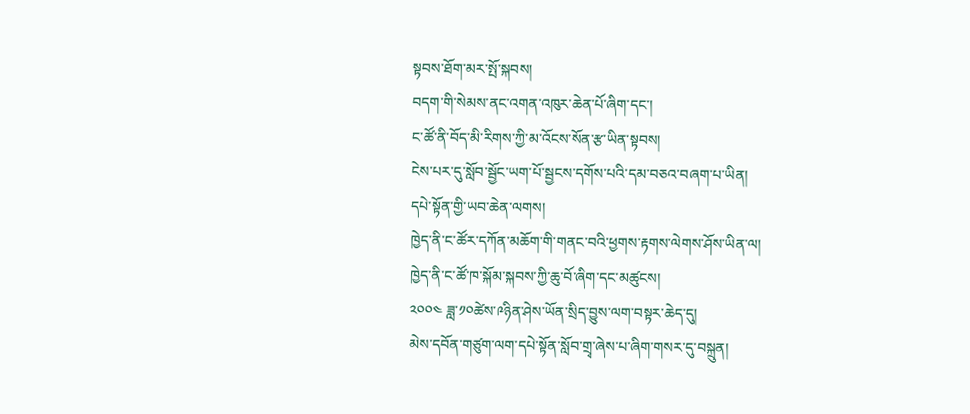སྟབས་ཐོག་མར་སྤོ་སྐབས།
བདག་གི་སེམས་ནང་འགན་འཁུར་ཆེན་པོ་ཞིག་དང་།
ང་ཚོ་ནི་བོད་མི་རིགས་ཀྱི་མ་འོངས་སོན་རྩ་ཡིན་སྟབས།
ངེས་པར་དུ་སློབ་སྦྱོང་ཡག་པོ་སྦྱངས་དགོས་པའི་དམ་བཅའ་བཞག་པ་ཡིན།
དཔེ་སྟོན་གྱི་ཡབ་ཆེན་ལགས།
ཁྱེད་ནི་ང་ཚོར་དཀོན་མཆོག་གི་གནང་བའི་ཕྱགས་རྟགས་ལེགས་ཤོས་ཡིན་ལ།
ཁྱེད་ནི་ང་ཚོ་ཁ་སྐོམ་སྐབས་ཀྱི་ཆུ་བོ་ཞིག་དང་མཚུངས།
༢༠༠༤ ཟླ་༡༠ཚེས་༩ཉིན་ཤེས་ཡོན་སྲིད་བྱུས་ལག་བསྟར་ཆེད་དུ།
མེས་དབོན་གཙུག་ལག་དཔེ་སྟོན་སློབ་གྲྭ་ཞེས་པ་ཞིག་གསར་དུ་བསྐྲུན།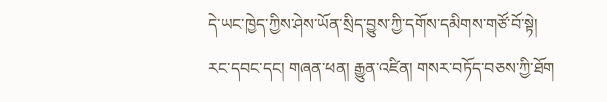དེ་ཡང་ཁྱེད་ཀྱིས་ཤེས་ཡོན་སྲིད་བྱུས་ཀྱི་དགོས་དམིགས་གཙོ་བོ་སྟེ།
རང་དབང་དང། གཞན་ཕན། རྒྱུན་འཛིན། གསར་བཏོད་བཅས་ཀྱི་ཐོག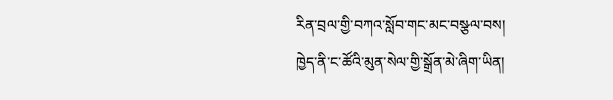རིན་བྲལ་གྱི་བཀའ་སློབ་གང་མང་བསྩལ་བས།
ཁྱེད་ནི་ང་ཚོའི་མུན་སེལ་གྱི་སྒྲོན་མེ་ཞིག་ཡིན།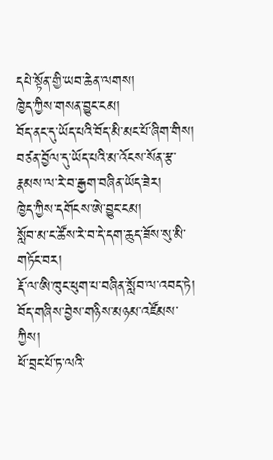དཔེ་སྟོན་གྱི་ཡབ་ཆེན་ལགས།
ཁྱེད་ཀྱིས་གསན་བྱུང་ངམ།
བོད་ནང་དུ་ཡོད་པའི་བོད་མི་མང་པོ་ཞིག་གིས།
བཙན་བྱོལ་དུ་ཡོད་པའི་མ་འོངས་སོན་རྩ་རྣམས་ལ་རེ་བ་རྒྱག་བཞིན་ཡོད་ཟེར།
ཁྱེད་ཀྱིས་དགོངས་ཨེ་བྱུང་ངམ།
སློབ་མ་ང་ཚོས་རེ་བ་དེ་དག་ཆུད་ཟོས་སུ་མི་གཏོང་བར།
རྡོ་ལ་ཨི་ཁུང་ཕུག་པ་བཞིན་སློབ་ལ་འབད་ཏེ།
བོད་གཞིས་བྱེས་གཉིས་མཉམ་འཛོམས་ཀྱིས།
ཕོ་བྲང་པོ་ཏ་ལའི་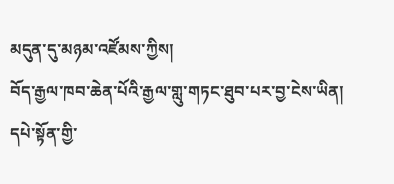མདུན་དུ་མཉམ་འཛོམས་ཀྱིས།
བོད་རྒྱལ་ཁབ་ཆེན་པོའི་རྒྱལ་གླུ་གཏང་ཐུབ་པར་བྱ་ངེས་ཡིན།
དཔེ་སྟོན་གྱི་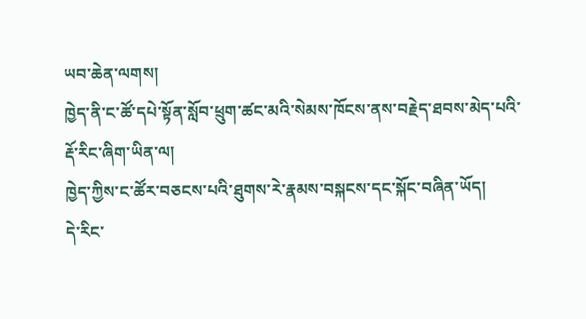ཡབ་ཆེན་ལགས།
ཁྱེད་ནི་ང་ཚོ་དཔེ་སྟོན་སློབ་ཕྲུག་ཚང་མའི་སེམས་ཁོངས་ནས་བརྗེད་ཐབས་མེད་པའི་རྡོ་རིང་ཞིག་ཡིན་ལ།
ཁྱེད་ཀྱིས་ང་ཚོར་བཅངས་པའི་ཐུགས་རེ་རྣམས་བསྐངས་དང་སྐོང་བཞིན་ཡོད།
དེ་རིང་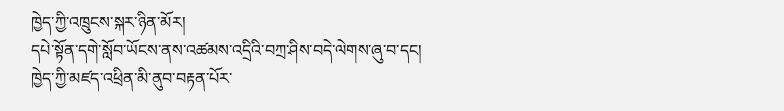ཁྱེད་ཀྱི་འཁྲུངས་སྐར་ཉིན་མོར།
དཔེ་སྟོན་དགེ་སློབ་ཡོངས་ནས་འཚམས་འདྲིའི་བཀྲ་ཤིས་བདེ་ལེགས་ཞུ་བ་དང།
ཁྱེད་ཀྱི་མཛད་འཕྲིན་མི་ནུབ་བརྟན་པོར་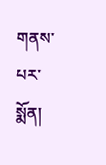གནས་པར་སྨོན།